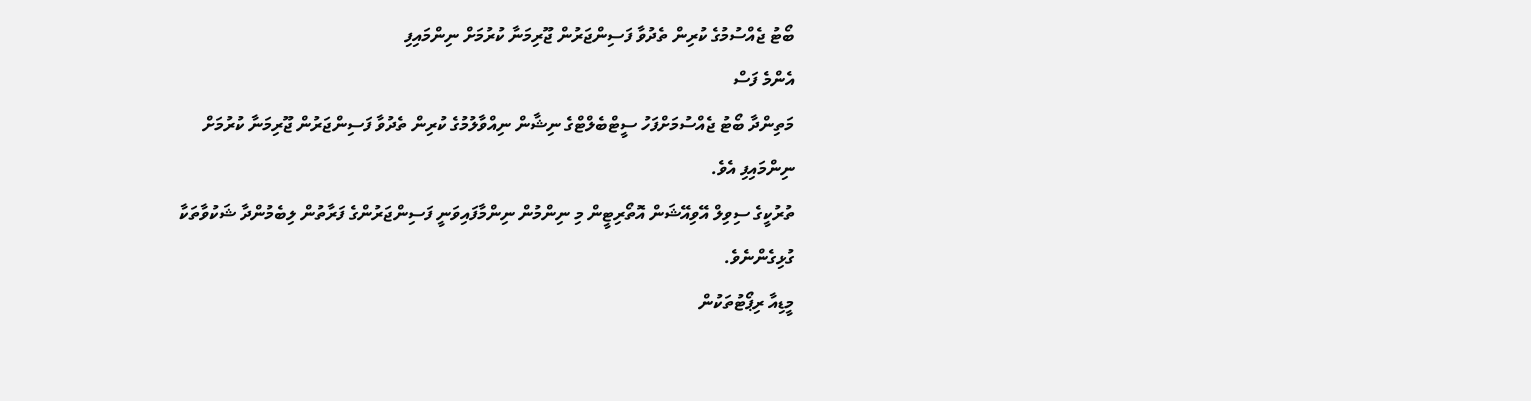ބޯޓު ޖެއްސުމުގެ ކުރިން ތެދުވާ ފަސިންޖަރުން ޖޫރިމަނާ ކުރުމަށް ނިންމައިފި
އެންމެ ފަސް
މަތިންދާ ބޯޓު ޖެއްސުމަށްފަހު ސީޓްބެލްޓްގެ ނިޝާން ނިއްވާލުމުގެ ކުރިން ތެދުވާ ފަސިންޖަރުން ޖޫރިމަނާ ކުރުމަށް ނިންމައިފި އެވެ.
ތުރުކީގެ ސިވިލް އޭވިއޭޝަން އޮތޯރިޓީން މި ނިންމުން ނިންމާފައިވަނީ ފަސިންޖަރުންގެ ފަރާތުން ލިބެމުންދާ ޝަކުވާތަކާ ގުޅިގެންނެވެ.
މީޑިއާ ރިޕޯޓުތަކުން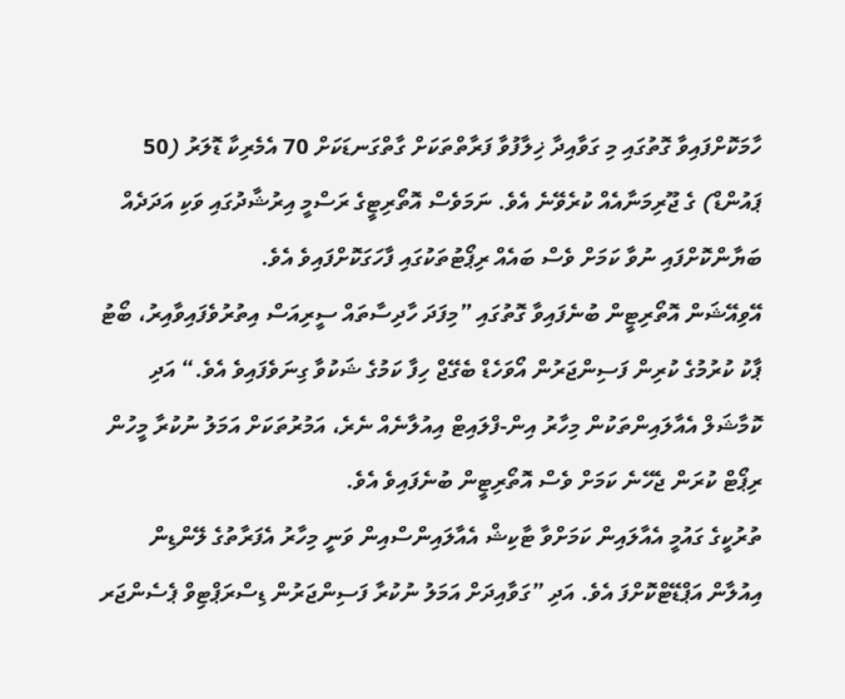ހާމަކޮށްފައިވާ ގޮތުގައި މި ގަވާއިދާ ޚިލާފުވާ ފަރާތްތަކަށް ގާތްގަނޑަކަށް 70 އެމެރިކާ ޑޮލަރު (50 ޕައުންޑް) ގެ ޖޫރިމަނާއެއް ކުރެވޭނެ އެވެ. ނަމަވެސް އޮތޯރިޓީގެ ރަސްމީ އިރުޝާދުގައި ވަކި އަދަދެއް ބަޔާންކޮށްފައި ނުވާ ކަމަށް ވެސް ބައެއް ރިޕޯޓުތަކުގައި ފާހަގަކޮށްފައިވެ އެވެ.
އޭވިއޭޝަން އޮތޯރިޓީން ބުނެފައިވާ ގޮތުގައި ”މިފަދަ ހާދިސާތައް ސީރިއަސް އިތުރުވެފައިވާއިރު، ބޯޓު ޕާކު ކުރުމުގެ ކުރިން ފަސިންޖަރުން އޯވަހެޑް ބެގޭޖް ހިފާ ކަމުގެ ޝަކުވާ ގިނަވެފައިވެ އެވެ.“ އަދި ކޮމާޝަލް އެއާލައިންތަކުން މިހާރު އިން-ފްލައިޓް އިއުލާނެއް ނެރެ، އަމުރުތަކަށް އަމަލު ނުކުރާ މީހުން ރިޕޯޓް ކުރަން ޖެހޭނެ ކަމަށް ވެސް އޮތޯރިޓީން ބުނެފައިވެ އެވެ.
ތުރުކީގެ ގައުމީ އެއާލައިން ކަމަށްވާ ޓާކިޝް އެއާލައިންސްއިން ވަނީ މިހާރު އެފަރާތުގެ ލޭންޑިން އިއުލާން އަޕްޑޭޓްކޮށްފަ އެވެ. އަދި ”ގަވާއިދަށް އަމަލު ނުކުރާ ފަސިންޖަރުން ޑިސްރަޕްޓިވް ޕެސެންޖަރ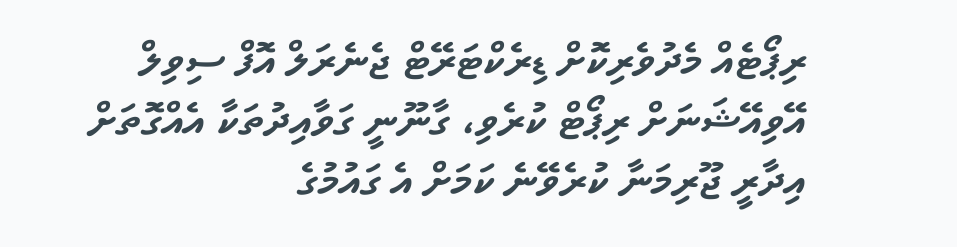ރިޕޯޓެއް މެދުވެރިކޮށް ޑިރެކްޓަރޭޓް ޖެނެރަލް އޮފް ސިވިލް އޭވިއޭޝަނަށް ރިޕޯޓް ކުރެވި، ގާނޫނީ ގަވާއިދުތަކާ އެއްގޮތަށް އިދާރީ ޖޫރިމަނާ ކުރެވޭނެ ކަމަށް އެ ގައުމުގެ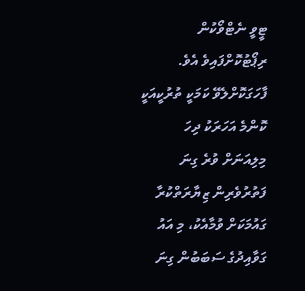ޓީވީ ނެޓްވޯކުން ރިޕޯޓުކޮށްފައިވެ އެވެ.
ފާހަގަކޮށްލެވޭ ކަމަކީ ތުރުކީއަކީ ކޮންމެ އަހަރަކު ދިހަ މިލިއަނަށް ވުރެ ގިނަ ފަތުރުވެރިން ޒިޔާރަތްކުރާ ގައުމަކަށް ވުމާއެކު، މި އައު ގަވާއިދުގެ ސަބަބުން ގިނަ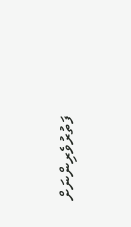ފަތުރުވެރިންނަށް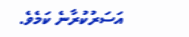އަސަރުކުރާނެ ކަމެވެ.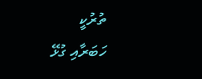ތުރުކީ
ހަބަރާއި ގުޅޭ